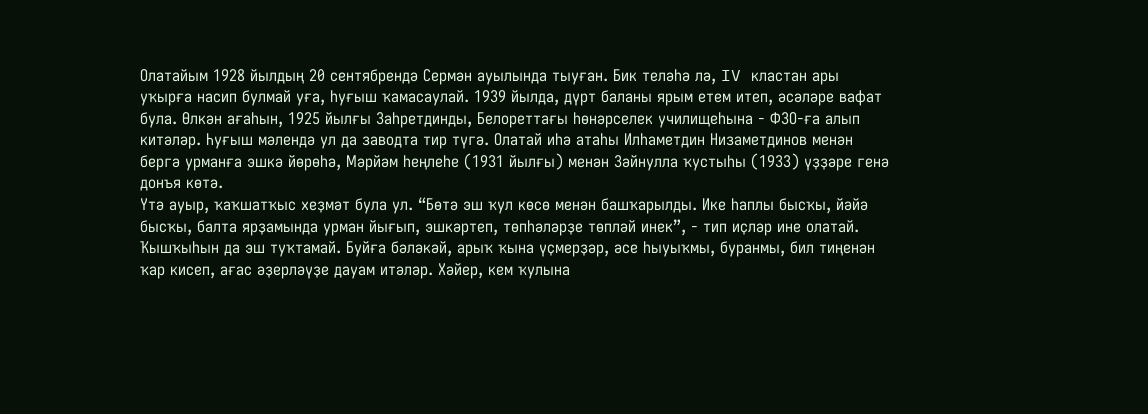Олатайым 1928 йылдың 20 сентябрендә Сермән ауылында тыуған. Бик теләһә лә, IV кластан ары уҡырға насип булмай уға, һуғыш ҡамасаулай. 1939 йылда, дүрт баланы ярым етем итеп, әсәләре вафат була. Өлкән ағаһын, 1925 йылғы Заһретдинды, Белореттағы һөнәрселек училищеһына - ФЗО-ға алып китәләр. Һуғыш мәлендә ул да заводта тир түгә. Олатай иһә атаһы Илһаметдин Низаметдинов менән бергә урманға эшкә йөрөһә, Мәрйәм һеңлеһе (1931 йылғы) менән Зәйнулла ҡустыһы (1933) үҙҙәре генә донъя көтә.
Үтә ауыр, ҡаҡшатҡыс хеҙмәт була ул. “Бөтә эш ҡул көсө менән башҡарылды. Ике һаплы бысҡы, йәйә бысҡы, балта ярҙамында урман йығып, эшкәртеп, төпһәләрҙе төпләй инек”, - тип иҫләр ине олатай.
Ҡышҡыһын да эш туҡтамай. Буйға бәләкәй, арыҡ ҡына үҫмерҙәр, әсе һыуыҡмы, буранмы, бил тиңенән ҡар кисеп, ағас әҙерләүҙе дауам итәләр. Хәйер, кем ҡулына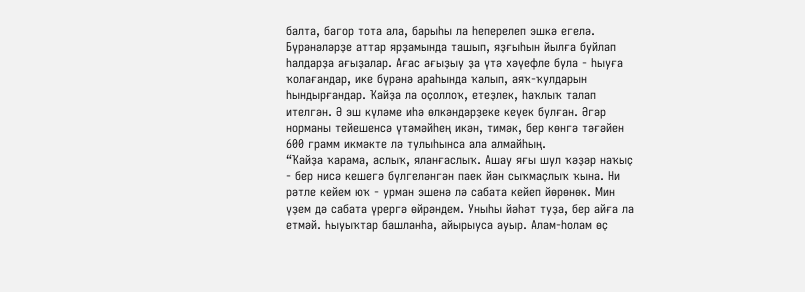балта, багор тота ала, барыһы ла һеперелеп эшкә егелә. Бүрәнәләрҙе аттар ярҙамында ташып, яҙғыһын йылға буйлап һалдарҙа ағыҙалар. Ағас ағыҙыу ҙа үтә хәүефле була - һыуға ҡолағандар, ике бүрәнә араһында ҡалып, аяҡ-ҡулдарын һындырғандар. Ҡайҙа ла оҫоллоҡ, етеҙлек, һаҡлыҡ талап ителгән. Ә эш күләме иһә өлкәндәрҙеке кеүек булған. Әгәр норманы тейешенсә үтәмәйһең икән, тимәк, бер көнгә тәғәйен 600 грамм икмәкте лә тулыһынса ала алмайһың.
“Ҡайҙа ҡарама, аслыҡ, яланғаслыҡ. Ашау яғы шул ҡәҙәр наҡыҫ - бер нисә кешегә бүлгеләнгән паек йән сыҡмаҫлыҡ ҡына. Ни рәтле кейем юҡ - урман эшенә лә сабата кейеп йөрөнөк. Мин үҙем дә сабата үрергә өйрәндем. Уныһы йәһәт туҙа, бер айға ла етмәй. Һыуыҡтар башланһа, айырыуса ауыр. Алам-һолам өҫ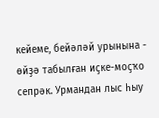кейеме, бейәләй урынына - өйҙә табылған иҫке-моҫҡо сепрәк. Урмандан лыс һыу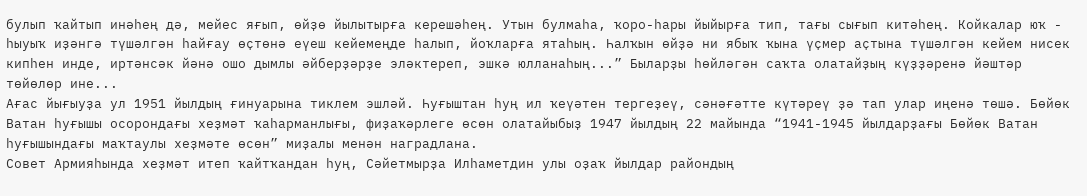булып ҡайтып инәһең дә, мейес яғып, өйҙө йылытырға керешәһең. Утын булмаһа, ҡоро-һары йыйырға тип, тағы сығып китәһең. Койкалар юҡ - һыуыҡ иҙәнгә түшәлгән һайғау өҫтөнә еүеш кейемеңде һалып, йоҡларға ятаһың. Һалҡын өйҙә ни ябыҡ ҡына үҫмер аҫтына түшәлгән кейем нисек кипһен инде, иртәнсәк йәнә ошо дымлы әйберҙәрҙе эләктереп, эшкә юлланаһың...” Быларҙы һөйләгән саҡта олатайҙың күҙҙәренә йәштәр төйөлөр ине...
Ағас йығыуҙа ул 1951 йылдың ғинуарына тиклем эшләй. Һуғыштан һуң ил ҡеүәтен тергеҙеү, сәнәғәтте күтәреү ҙә тап улар иңенә төшә. Бөйөк Ватан һуғышы осорондағы хеҙмәт ҡаһарманлығы, фиҙаҡәрлеге өсөн олатайыбыҙ 1947 йылдың 22 майында “1941-1945 йылдарҙағы Бөйөк Ватан һуғышындағы маҡтаулы хеҙмәте өсөн” миҙалы менән наградлана.
Совет Армияһында хеҙмәт итеп ҡайтҡандан һуң, Сәйетмырҙа Илһаметдин улы оҙаҡ йылдар райондың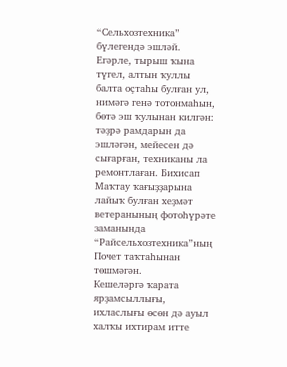“Сельхозтехника” бүлегендә эшләй. Егәрле, тырыш ҡына түгел, алтын ҡуллы балта оҫтаһы булған ул, нимәгә генә тотонмаһын, бөтә эш ҡулынан килгән: тәҙрә рамдарын да эшләгән, мейесен дә сығарған, техниканы ла ремонтлаған. Бихисап Маҡтау ҡағыҙҙарына лайыҡ булған хеҙмәт ветеранының фотоһүрәте заманында “Райсельхозтехника”ның Почет таҡтаһынан төшмәгән.
Кешеләргә ҡарата ярҙамсыллығы, ихласлығы өсөн дә ауыл халҡы ихтирам итте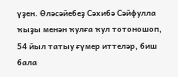үҙен. Өләсәйебеҙ Сәхибә Сәйфулла ҡыҙы менән ҡулға ҡул тотоношоп, 54 йыл татыу ғүмер иттеләр, биш бала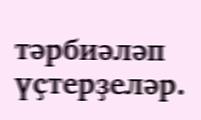тәрбиәләп үҫтерҙеләр.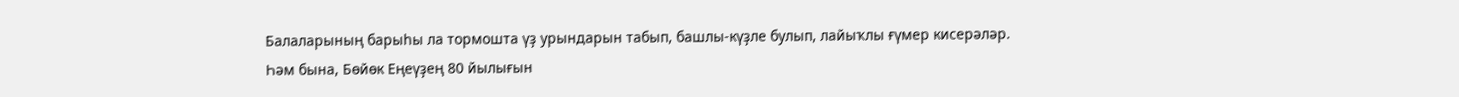Балаларының барыһы ла тормошта үҙ урындарын табып, башлы-күҙле булып, лайыҡлы ғүмер кисерәләр.
Һәм бына, Бөйөк Еңеүҙең 80 йылығын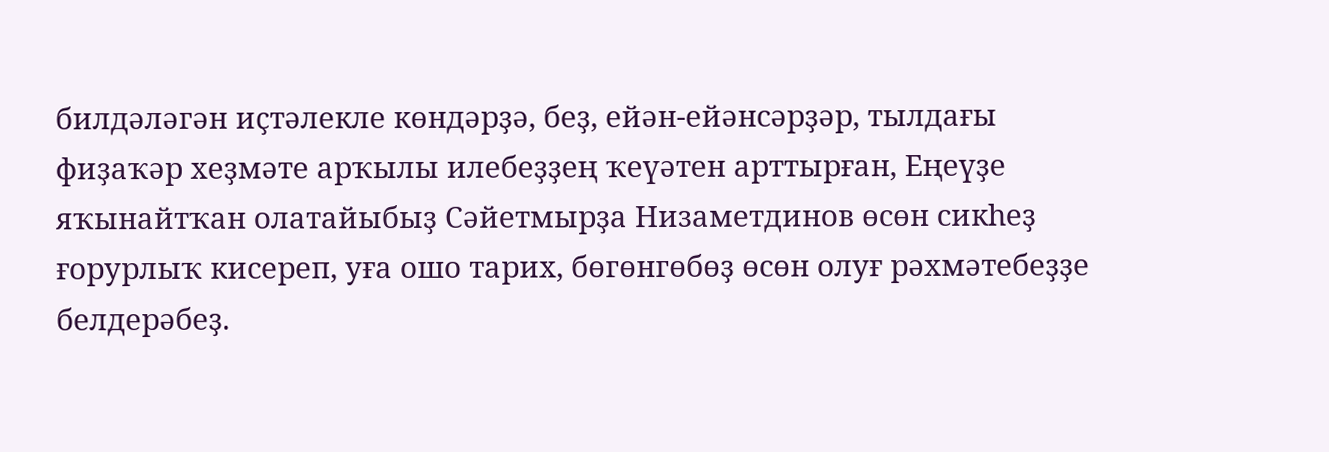билдәләгән иҫтәлекле көндәрҙә, беҙ, ейән-ейәнсәрҙәр, тылдағы фиҙаҡәр хеҙмәте арҡылы илебеҙҙең ҡеүәтен арттырған, Еңеүҙе яҡынайтҡан олатайыбыҙ Сәйетмырҙа Низаметдинов өсөн сикһеҙ ғорурлыҡ кисереп, уға ошо тарих, бөгөнгөбөҙ өсөн олуғ рәхмәтебеҙҙе белдерәбеҙ.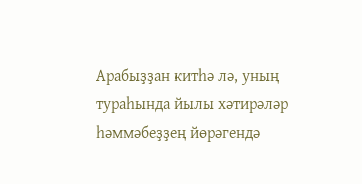Арабыҙҙан китһә лә, уның тураһында йылы хәтирәләр һәммәбеҙҙең йөрәгендә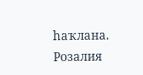һаҡлана.
Розалия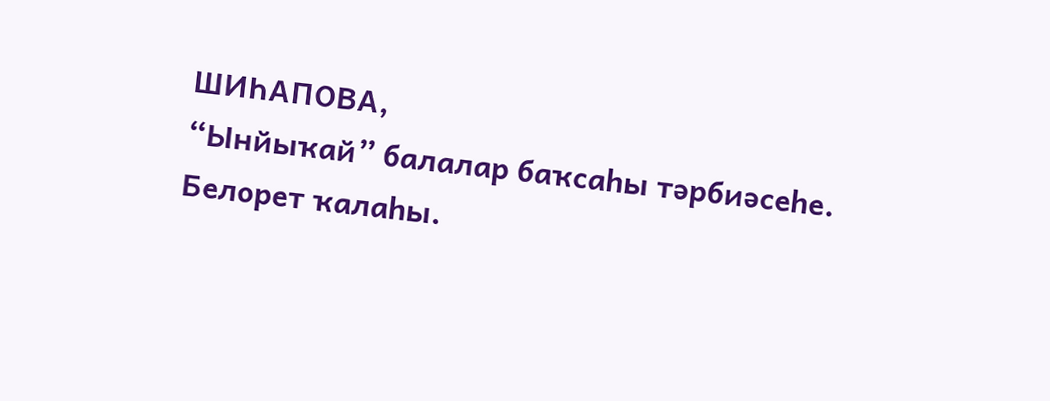ШИҺАПОВА,
“Ынйыҡай” балалар баҡсаһы тәрбиәсеһе.
Белорет ҡалаһы.